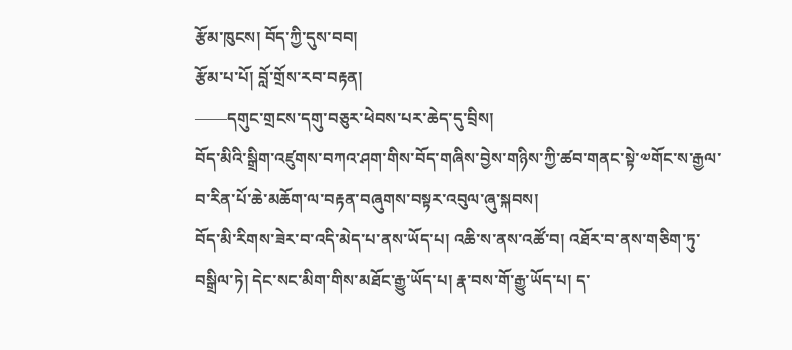རྩོམ་ཁུངས། བོད་ཀྱི་དུས་བབ།
རྩོམ་པ་པོ། བློ་གྲོས་རབ་བརྟན།
——དགུང་གྲངས་དགུ་བཅུར་ཕེབས་པར་ཆེད་དུ་བྲིས།
བོད་མིའི་སྒྲིག་འཛུགས་བཀའ་ཤག་གིས་བོད་གཞིས་བྱེས་གཉིས་ཀྱི་ཚབ་གནང་སྟེ་༧གོང་ས་རྒྱལ་བ་རིན་པོ་ཆེ་མཆོག་ལ་བརྟན་བཞུགས་བསྟར་འབུལ་ཞུ་སྐབས།
བོད་མི་རིགས་ཟེར་བ་འདི་མེད་པ་ནས་ཡོད་པ། འཆི་ས་ནས་འཚོ་བ། འཐོར་བ་ནས་གཅིག་ཏུ་བསྒྲིལ་ཏེ། དེང་སང་མིག་གིས་མཐོང་རྒྱུ་ཡོད་པ། རྣ་བས་གོ་རྒྱུ་ཡོད་པ། ད་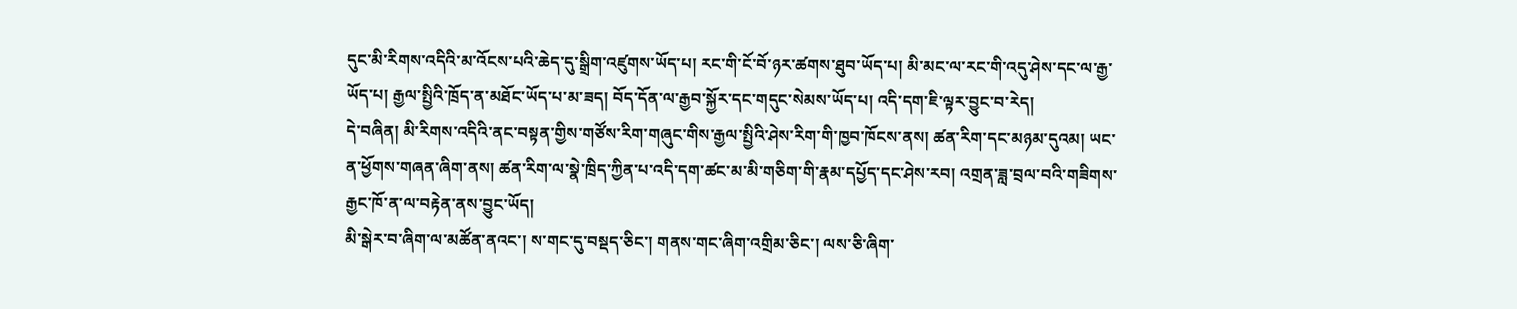དུང་མི་རིགས་འདིའི་མ་འོངས་པའི་ཆེད་དུ་སྒྲིག་འཛུགས་ཡོད་པ། རང་གི་ངོ་བོ་ཉར་ཚགས་ཐུབ་ཡོད་པ། མི་མང་ལ་རང་གི་འདུ་ཤེས་དང་ལ་རྒྱ་ཡོད་པ། རྒྱལ་སྤྱིའི་ཁྲོད་ན་མཐོང་ཡོད་པ་མ་ཟད། བོད་དོན་ལ་རྒྱབ་སྐྱོར་དང་གདུང་སེམས་ཡོད་པ། འདི་དག་ཇི་ལྟར་བྱུང་བ་རེད།
དེ་བཞིན། མི་རིགས་འདིའི་ནང་བསྟན་གྱིས་གཙོས་རིག་གཞུང་གིས་རྒྱལ་སྤྱིའི་ཤེས་རིག་གི་ཁྱབ་ཁོངས་ནས། ཚན་རིག་དང་མཉམ་དུའམ། ཡང་ན་ཕྱོགས་གཞན་ཞིག་ནས། ཚན་རིག་ལ་སྣེ་ཁྲིད་ཀྱིན་པ་འདི་དག་ཚང་མ་མི་གཅིག་གི་རྣམ་དཔྱོད་དང་ཤེས་རབ། འགྲན་ཟླ་བྲལ་བའི་གཟིགས་རྒྱང་ཁོ་ན་ལ་བརྟེན་ནས་བྱུང་ཡོད།
མི་སྒེར་བ་ཞིག་ལ་མཚོན་ནའང་། ས་གང་དུ་བསྡད་ཅིང་། གནས་གང་ཞིག་འགྲིམ་ཅིང་། ལས་ཅི་ཞིག་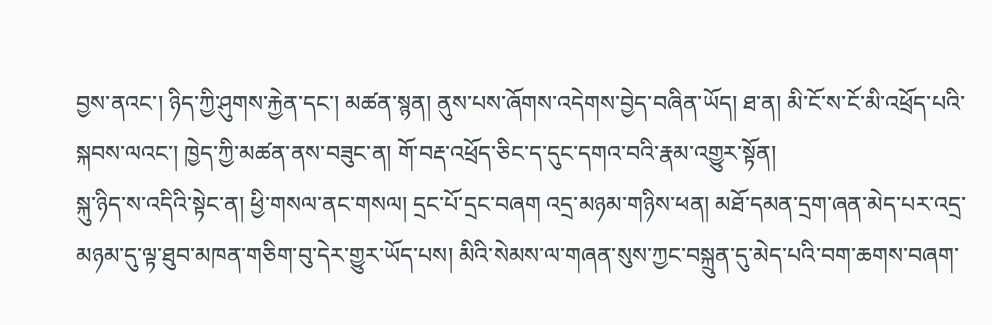བྱས་ནའང་། ཉིད་ཀྱི་ཤུགས་རྐྱེན་དང་། མཚན་སྙན། ནུས་པས་ཞོགས་འདེགས་བྱེད་བཞིན་ཡོད། ཐ་ན། མི་ངོ་ས་ངོ་མི་འཕྲོད་པའི་སྐབས་ལའང་། ཁྱེད་ཀྱི་མཚན་ནས་བཟུང་ན། གོ་བརྡ་འཕྲོད་ཅིང་ད་དུང་དགའ་བའི་རྣམ་འགྱུར་སྟོན།
སྐུ་ཉིད་ས་འདིའི་སྟེང་ན། ཕྱི་གསལ་ནང་གསལ། དྲང་པོ་དྲང་བཞག འདྲ་མཉམ་གཉིས་ཕན། མཐོ་དམན་དྲག་ཞན་མེད་པར་འདྲ་མཉམ་དུ་ལྟ་ཐུབ་མཁན་གཅིག་བུ་དེར་གྱུར་ཡོད་པས། མིའི་སེམས་ལ་གཞན་སུས་ཀྱང་བསྐྲུན་དུ་མེད་པའི་བག་ཆགས་བཞག་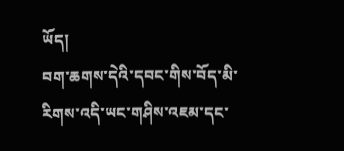ཡོད།
བག་ཆགས་དེའི་དབང་གིས་བོད་མི་རིགས་འདི་ཡང་གཤིས་འཇམ་དང་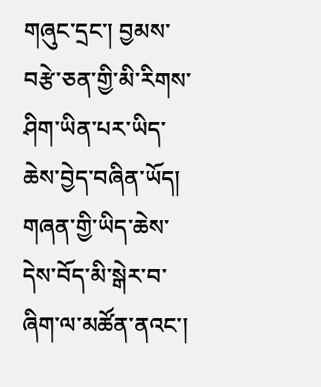གཞུང་དྲང་། བྱམས་བརྩེ་ཅན་གྱི་མི་རིགས་ཤིག་ཡིན་པར་ཡིད་ཆེས་བྱེད་བཞིན་ཡོད། གཞན་གྱི་ཡིད་ཆེས་དེས་བོད་མི་སྒེར་བ་ཞིག་ལ་མཚོན་ནའང་།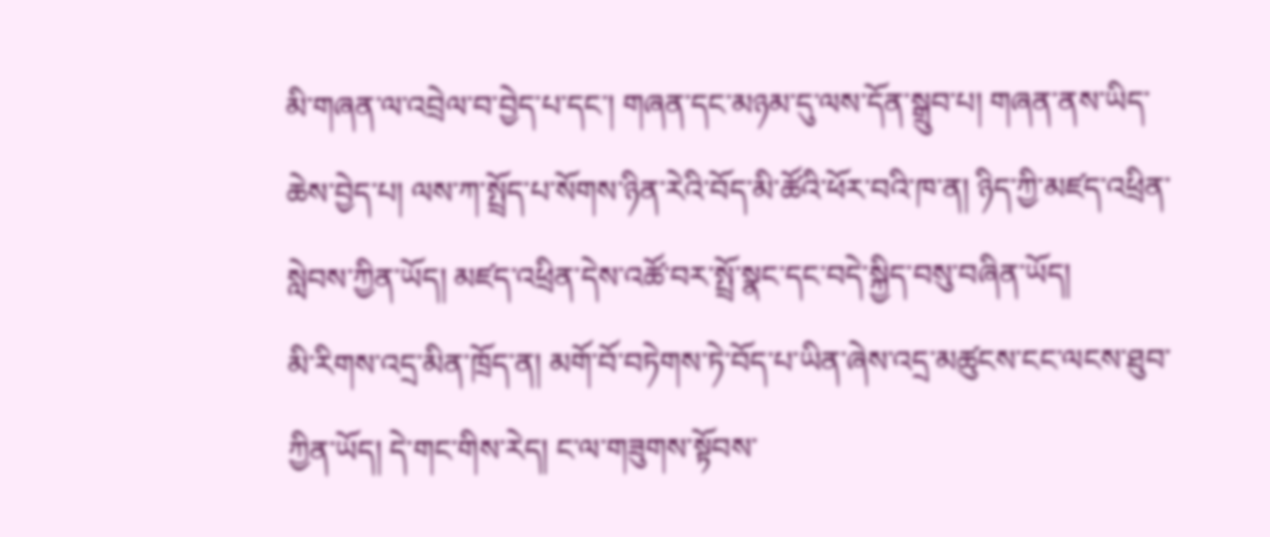མི་གཞན་ལ་འབྲེལ་བ་བྱེད་པ་དང་། གཞན་དང་མཉམ་དུ་ལས་དོན་སྒྲུབ་པ། གཞན་ནས་ཡིད་ཆེས་བྱེད་པ། ལས་ཀ་སྤྲོད་པ་སོགས་ཉིན་རེའི་བོད་མི་ཚོའི་ཕོར་བའི་ཁ་ན། ཉིད་ཀྱི་མཛད་འཕྲིན་སླེབས་ཀྱིན་ཡོད། མཛད་འཕྲིན་དེས་འཚོ་བར་སྤྲོ་སྣང་དང་བདེ་སྐྱིད་བསུ་བཞིན་ཡོད།
མི་རིགས་འདྲ་མིན་ཁྲོད་ན། མགོ་བོ་བཏེགས་ཏེ་བོད་པ་ཡིན་ཞེས་འདྲ་མཚུངས་ངང་ལངས་ཐུབ་ཀྱིན་ཡོད། དེ་གང་གིས་རེད། ང་ལ་གཟུགས་སྟོབས་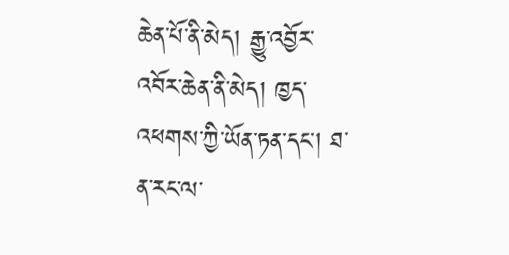ཆེན་པོ་ནི་མེད། རྒྱུ་འབྱོར་འབོར་ཆེན་ནི་མེད། ཁྱད་འཕགས་ཀྱི་ཡོན་ཏན་དང་། ཐ་ན་རང་ལ་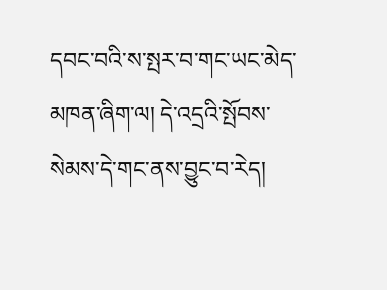དབང་བའི་ས་སྤར་བ་གང་ཡང་མེད་མཁན་ཞིག་ལ། དེ་འདྲའི་སྤོབས་སེམས་དེ་གང་ནས་བྱུང་བ་རེད།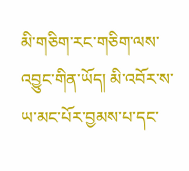མི་གཅིག་རང་གཅིག་ལས་འབྱུང་གིན་ཡོད། མི་འབོར་ས་ཡ་མང་པོར་བྱམས་པ་དང་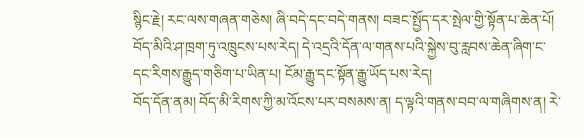སྙིང་རྗེ། རང་ལས་གཞན་གཅེས། ཞི་བདེ་དང་བདེ་གནས། བཟང་སྤྱོད་དར་སྤེལ་གྱི་སྟོན་པ་ཆེན་པོ། བོད་མིའི་ཤ་ཁྲག་ཏུ་འཁྲུངས་པས་རེད། དེ་འདྲའི་དོན་ལ་གནས་པའི་སྐྱེས་བུ་རླབས་ཆེན་ཞིག་ང་དང་རིགས་རྒྱུད་གཅིག་པ་ཡིན་པ། ངོམ་རྒྱུ་དང་སྟོན་རྒྱུ་ཡོད་པས་རེད།
བོད་དོན་ནམ། བོད་མི་རིགས་ཀྱི་མ་འོངས་པར་བསམས་ན། ད་ལྟའི་གནས་བབ་ལ་གཞིགས་ན། རེ་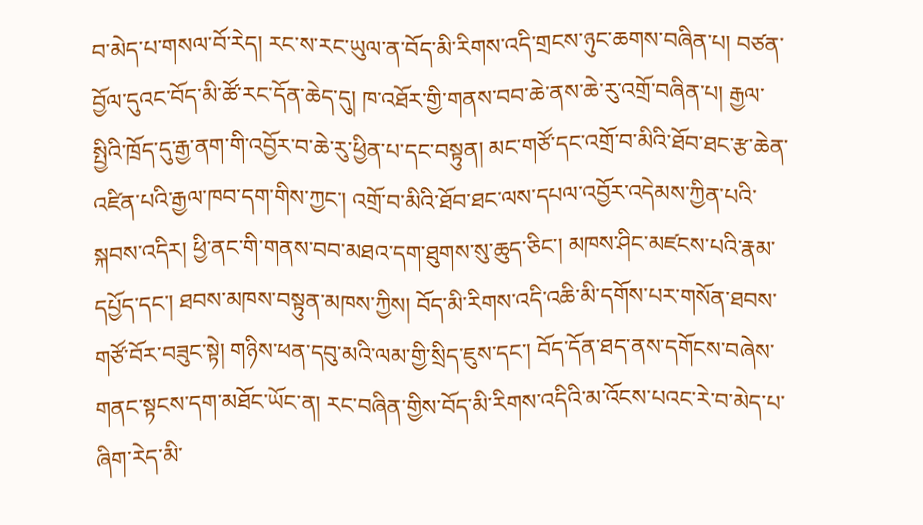བ་མེད་པ་གསལ་བོ་རེད། རང་ས་རང་ཡུལ་ན་བོད་མི་རིགས་འདི་གྲངས་ཉུང་ཆགས་བཞིན་པ། བཙན་བྱོལ་དུའང་བོད་མི་ཚོ་རང་དོན་ཆེད་དུ། ཁ་འཐོར་གྱི་གནས་བབ་ཆེ་ནས་ཆེ་རུ་འགྲོ་བཞིན་པ། རྒྱལ་སྤྱིའི་ཁྲོད་དུ་རྒྱ་ནག་གི་འབྱོར་བ་ཆེ་རུ་ཕྱིན་པ་དང་བསྟུན། མང་གཙོ་དང་འགྲོ་བ་མིའི་ཐོབ་ཐང་རྩ་ཆེན་འཛིན་པའི་རྒྱལ་ཁབ་དག་གིས་ཀྱང་། འགྲོ་བ་མིའི་ཐོབ་ཐང་ལས་དཔལ་འབྱོར་འདེམས་ཀྱིན་པའི་སྐབས་འདིར། ཕྱི་ནང་གི་གནས་བབ་མཐའ་དག་ཐུགས་སུ་ཆུད་ཅིང་། མཁས་ཤིང་མཛངས་པའི་རྣམ་དཔྱོད་དང་། ཐབས་མཁས་བསྟུན་མཁས་ཀྱིས། བོད་མི་རིགས་འདི་འཆི་མི་དགོས་པར་གསོན་ཐབས་གཙོ་བོར་བཟུང་སྟེ། གཉིས་ཕན་དབུ་མའི་ལམ་གྱི་སྲིད་ཇུས་དང་། བོད་དོན་ཐད་ནས་དགོངས་བཞེས་གནང་སྟངས་དག་མཐོང་ཡོང་ན། རང་བཞིན་གྱིས་བོད་མི་རིགས་འདིའི་མ་འོངས་པའང་རེ་བ་མེད་པ་ཞིག་རེད་མི་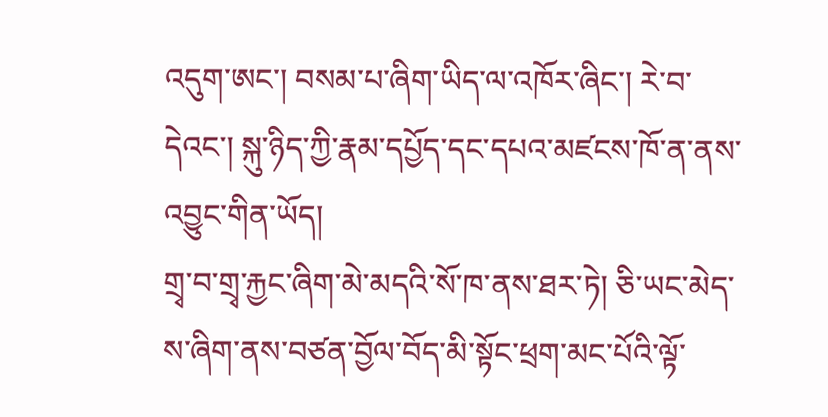འདུག་ཨང་། བསམ་པ་ཞིག་ཡིད་ལ་འཁོར་ཞིང་། རེ་བ་དེའང་། སྐུ་ཉིད་ཀྱི་རྣམ་དཔྱོད་དང་དཔའ་མཛངས་ཁོ་ན་ནས་འབྱུང་གིན་ཡོད།
གྲྭ་བ་གྲྭ་རྐྱང་ཞིག་མེ་མདའི་སོ་ཁ་ནས་ཐར་ཏེ། ཅི་ཡང་མེད་ས་ཞིག་ནས་བཙན་བྱོལ་བོད་མི་སྟོང་ཕྲག་མང་པོའི་ལྟོ་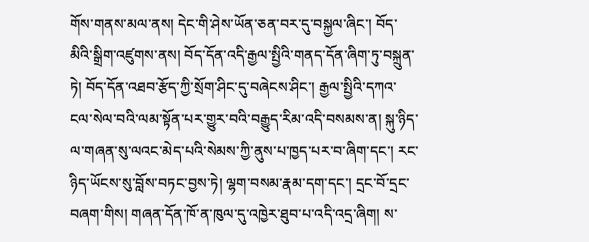གོས་གནས་མལ་ནས། དེང་གི་ཤེས་ཡོན་ཅན་བར་དུ་བསྐྱལ་ཞིང་། བོད་མིའི་སྒྲིག་འཛུགས་ནས། བོད་དོན་འདི་རྒྱལ་སྤྱིའི་གནད་དོན་ཞིག་ཏུ་བསྐྲུན་ཏེ། བོད་དོན་འཐབ་རྩོད་ཀྱི་སྲོག་ཤིང་དུ་བཞེངས་ཤིང་། རྒྱལ་སྤྱིའི་དཀའ་ངལ་སེལ་བའི་ལམ་སྟོན་པར་གྱུར་བའི་བརྒྱུད་རིམ་འདི་བསམས་ན། སྐུ་ཉིད་ལ་གཞན་སུ་ལའང་མེད་པའི་སེམས་ཀྱི་ནུས་པ་ཁྱད་པར་བ་ཞིག་དང་། རང་ཉིད་ཡོངས་སུ་བློས་བཏང་བྱས་ཏེ། ལྷག་བསམ་རྣམ་དག་དང་། དྲང་བོ་དྲང་བཞག་གིས། གཞན་དོན་ཁོ་ན་ཁུལ་དུ་འཁྱེར་ཐུབ་པ་འདི་འདྲ་ཞིག། ས་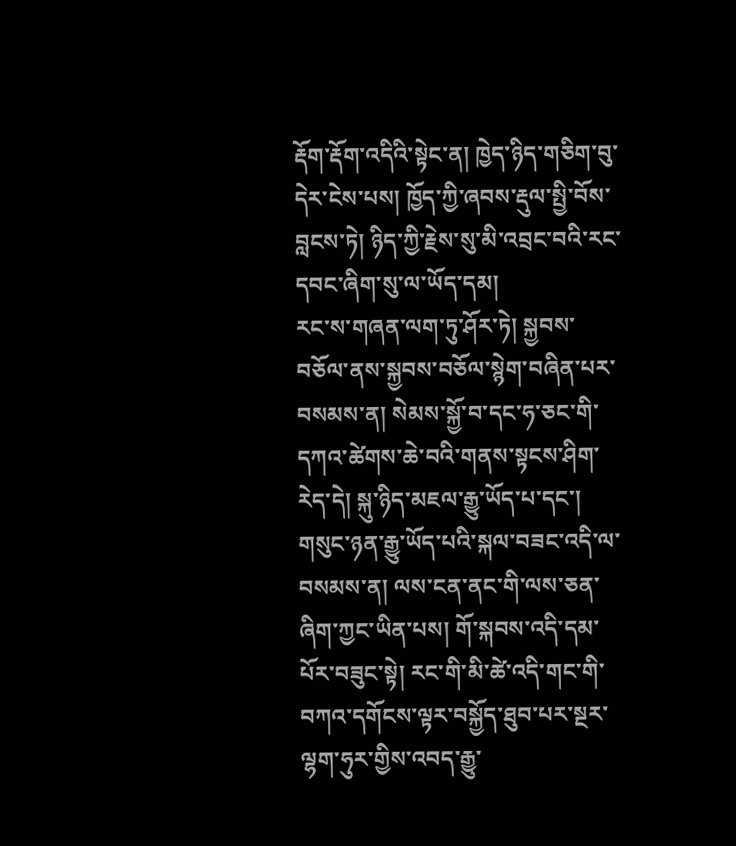རྡོག་རྡོག་འདིའི་སྟེང་ན། ཁྱེད་ཉིད་གཅིག་བུ་དེར་ངེས་པས། ཁྱོད་ཀྱི་ཞབས་རྡུལ་སྤྱི་བོས་བླངས་ཏེ། ཉིད་ཀྱི་རྗེས་སུ་མི་འབྲང་བའི་རང་དབང་ཞིག་སུ་ལ་ཡོད་དམ།
རང་ས་གཞན་ལག་ཏུ་ཤོར་ཏེ། སྐྱབས་བཅོལ་ནས་སྐྱབས་བཅོལ་སྙེག་བཞིན་པར་བསམས་ན། སེམས་སྐྱོ་བ་དང་ཧ་ཅང་གི་དཀའ་ཚེགས་ཆེ་བའི་གནས་སྟངས་ཤིག་རེད་དེ། སྐུ་ཉིད་མཇལ་རྒྱུ་ཡོད་པ་དང་། གསུང་ཉན་རྒྱུ་ཡོད་པའི་སྐལ་བཟང་འདི་ལ་བསམས་ན། ལས་ངན་ནང་གི་ལས་ཅན་ཞིག་ཀྱང་ཡིན་པས། གོ་སྐབས་འདི་དམ་པོར་བཟུང་སྟེ། རང་གི་མི་ཚེ་འདི་གང་གི་བཀའ་དགོངས་ལྟར་བསྐྱོད་ཐུབ་པར་སྔར་ལྷག་ཧུར་གྱིས་འབད་རྒྱུ་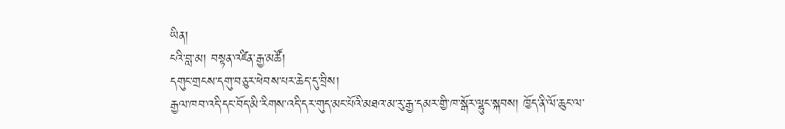ཡིན།
ངའི་བླ་མ། བསྟན་འཛིན་རྒྱ་མཚོ།
དགུང་གྲངས་དགུ་བཅུར་ཕེབས་པར་ཆེད་དུ་བྲིས།
རྒྱལ་ཁབ་འདི་དང་བོད་མི་རིགས་འདི་དར་གུད་མང་པོའི་མཐའ་མ་རུ་རྒྱ་དམར་གྱི་ཁ་སྒོར་ལྷུང་སྐབས། ཁྱོད་ནི་ལོ་ཆུང་ལ་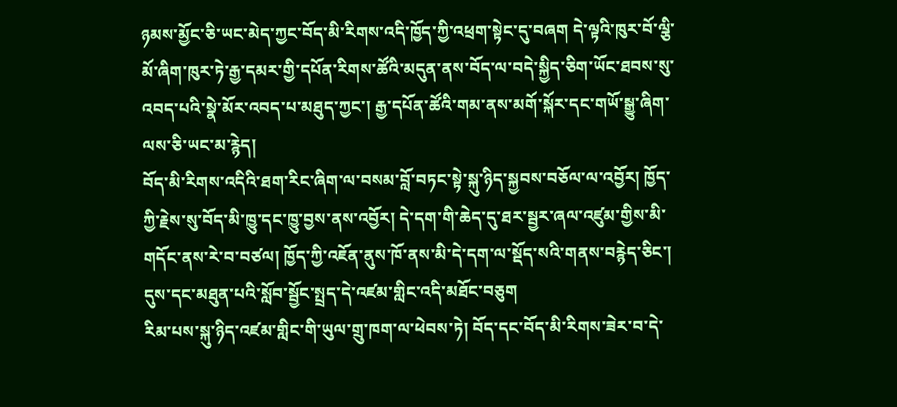ཉམས་མྱོང་ཅི་ཡང་མེད་ཀྱང་བོད་མི་རིགས་འདི་ཁྱོད་ཀྱི་འཕྲག་སྟེང་དུ་བཞག དེ་ལྟའི་ཁུར་བོ་ལྕི་མོ་ཞིག་ཁུར་ཏེ་རྒྱ་དམར་གྱི་དཔོན་རིགས་ཚོའི་མདུན་ནས་བོད་ལ་བདེ་སྐྱིད་ཅིག་ཡོང་ཐབས་སུ་འབད་པའི་སྣེ་མོར་འབད་པ་མཐུད་ཀྱང་། རྒྱ་དཔོན་ཚོའི་གམ་ནས་མགོ་སྐོར་དང་གཡོ་སྒྱུ་ཞིག་ལས་ཅི་ཡང་མ་རྙེད།
བོད་མི་རིགས་འདིའི་ཐག་རིང་ཞིག་ལ་བསམ་བློ་བཏང་སྟེ་སྐུ་ཉིད་སྐྱབས་བཅོལ་ལ་འབྱོར། ཁྱོད་ཀྱི་རྗེས་སུ་བོད་མི་ཁྱུ་དང་ཁྱུ་བྱས་ནས་འབྱོར། དེ་དག་གི་ཆེད་དུ་ཐར་སྦྱར་ཞལ་འཛུམ་གྱིས་མི་གདོང་ནས་རེ་བ་བཙལ། ཁྱོད་ཀྱི་འཇོན་ནུས་ཁོ་ནས་མི་དེ་དག་ལ་སྡོད་སའི་གནས་བརྙེད་ཅིང་། དུས་དང་མཐུན་པའི་སློབ་སྦྱོང་སྤྲད་དེ་འཛམ་གླིང་འདི་མཐོང་བཅུག
རིམ་པས་སྐུ་ཉིད་འཛམ་གླིང་གི་ཡུལ་གྲུ་ཁག་ལ་ཕེབས་ཏེ། བོད་དང་བོད་མི་རིགས་ཟེར་བ་དེ་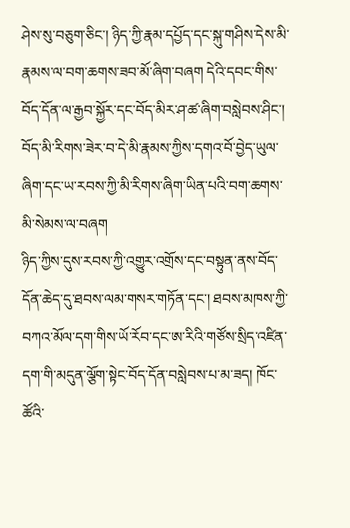ཤེས་སུ་བཅུག་ཅིང་། ཉིད་ཀྱི་རྣམ་དཔྱོད་དང་སྐུ་གཤིས་དེས་མི་རྣམས་ལ་བག་ཆགས་ཟབ་མོ་ཞིག་བཞག དེའི་དབང་གིས་བོད་དོན་ལ་རྒྱབ་སྐྱོར་དང་བོད་མིར་ཤ་ཚ་ཞིག་བསླེབས་ཤིང་། བོད་མི་རིགས་ཟེར་བ་དེ་མི་རྣམས་ཀྱིས་དགའ་བོ་བྱེད་ཡུལ་ཞིག་དང་ཡ་རབས་ཀྱི་མི་རིགས་ཞིག་ཡིན་པའི་བག་ཆགས་མི་སེམས་ལ་བཞག
ཉིད་ཀྱིས་དུས་རབས་ཀྱི་འགྱུར་འགྲོས་དང་བསྟུན་ནས་བོད་དོན་ཆེད་དུ་ཐབས་ལམ་གསར་གཏོན་དང་། ཐབས་མཁས་ཀྱི་བཀའ་མོལ་དག་གིས་ཡོ་རོབ་དང་ཨ་རིའི་གཙོས་སྲིད་འཛིན་དག་གི་མདུན་ལྕོག་སྟེང་བོད་དོན་བསླེབས་པ་མ་ཟད། ཁོང་ཚོའི་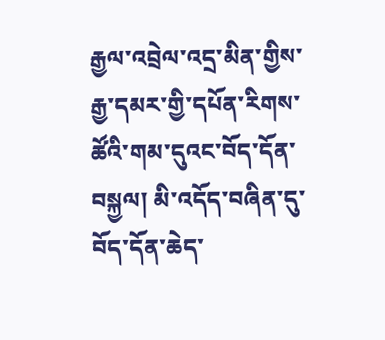རྒྱལ་འབྲེལ་འདྲ་མིན་གྱིས་རྒྱ་དམར་གྱི་དཔོན་རིགས་ཚོའི་གམ་དུའང་བོད་དོན་བསྐྱལ། མི་འདོད་བཞིན་དུ་བོད་དོན་ཆེད་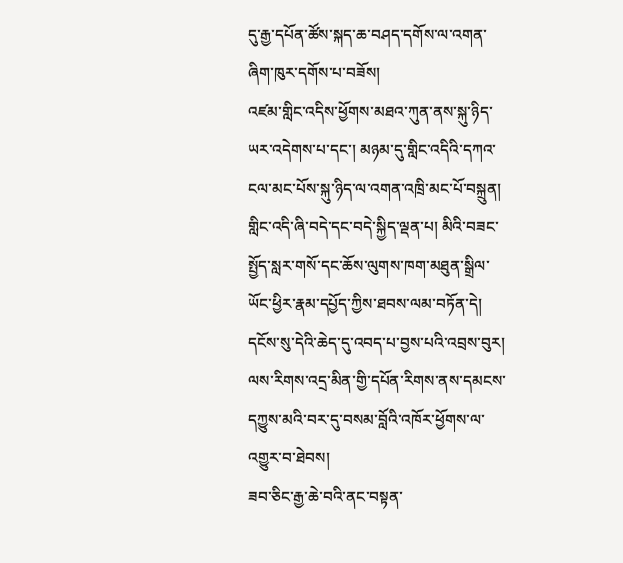དུ་རྒྱ་དཔོན་ཚོས་སྐད་ཆ་བཤད་དགོས་ལ་འགན་ཞིག་ཁུར་དགོས་པ་བཟོས།
འཛམ་གླིང་འདིས་ཕྱོགས་མཐའ་ཀུན་ནས་སྐུ་ཉིད་ཡར་འདེགས་པ་དང་། མཉམ་དུ་གླིང་འདིའི་དཀའ་ངལ་མང་པོས་སྐུ་ཉིད་ལ་འགན་འཁྲི་མང་པོ་བསྐྲུན། གླིང་འདི་ཞི་བདེ་དང་བདེ་སྐྱིད་ལྡན་པ། མིའི་བཟང་སྤྱོད་སླར་གསོ་དང་ཆོས་ལུགས་ཁག་མཐུན་སྒྲིལ་ཡོང་ཕྱིར་རྣམ་དཔྱོད་ཀྱིས་ཐབས་ལམ་བཏོན་དེ། དངོས་སུ་དེའི་ཆེད་དུ་འབད་པ་བྱས་པའི་འབྲས་བུར། ལས་རིགས་འདྲ་མིན་གྱི་དཔོན་རིགས་ནས་དམངས་དཀྱུས་མའི་བར་དུ་བསམ་བློའི་འཁོར་ཕྱོགས་ལ་འགྱུར་བ་ཐེབས།
ཟབ་ཅིང་རྒྱ་ཆེ་བའི་ནང་བསྟན་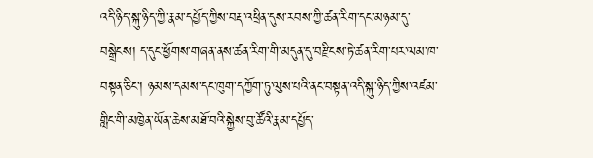འདི་ཉིད་སྐུ་ཉིད་ཀྱི་རྣམ་དཔྱོད་ཀྱིས་བརྡ་འཕྲིན་དུས་རབས་ཀྱི་ཚན་རིག་དང་མཉམ་དུ་བསྒྲེངས། ད་དུང་ཕྱོགས་གཞན་ནས་ཚན་རིག་གི་མདུན་དུ་བརྫིངས་ཏེ་ཚན་རིག་པར་ལམ་ཁ་བསྟན་ཅིང་། ཉམས་དམས་དང་ཁུག་དཀྱོག་ཏུ་ལུས་པའི་ནང་བསྟན་འདི་སྐུ་ཉིད་ཀྱིས་འཛམ་གླིང་གི་མཁྱེན་ཡོན་ཆེས་མཐོ་བའི་སྐྱེས་བུ་ཚོའི་རྣམ་དཔྱོད་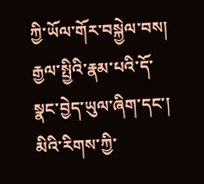ཀྱི་ཡོལ་གོར་བསྐྱེལ་བས། རྒྱལ་སྤྱིའི་རྣམ་པའི་དོ་སྣང་བྱེད་ཡུལ་ཞིག་དང་། མིའི་རིགས་ཀྱི་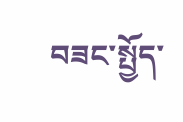བཟང་སྤྱོད་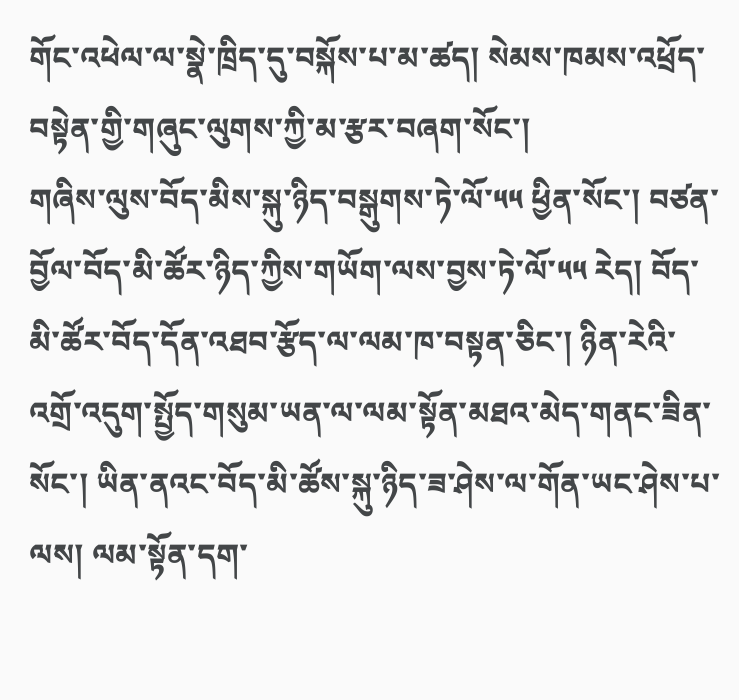གོང་འཕེལ་ལ་སྣེ་ཁྲིད་དུ་བསྐོས་པ་མ་ཚད། སེམས་ཁམས་འཕྲོད་བསྟེན་གྱི་གཞུང་ལུགས་ཀྱི་མ་རྩར་བཞག་སོང་།
གཞིས་ལུས་བོད་མིས་སྐུ་ཉིད་བསྒུགས་ཏེ་ལོ་༥༥ ཕྱིན་སོང་། བཙན་བྱོལ་བོད་མི་ཚོར་ཉིད་ཀྱིས་གཡོག་ལས་བྱས་ཏེ་ལོ་༥༥ རེད། བོད་མི་ཚོར་བོད་དོན་འཐབ་རྩོད་ལ་ལམ་ཁ་བསྟན་ཅིང་། ཉིན་རེའི་འགྲོ་འདུག་སྤྱོད་གསུམ་ཡན་ལ་ལམ་སྟོན་མཐའ་མེད་གནང་ཟིན་སོང་། ཡིན་ནའང་བོད་མི་ཚོས་སྐུ་ཉིད་ཟ་ཤེས་ལ་གོན་ཡང་ཤེས་པ་ལས། ལམ་སྟོན་དག་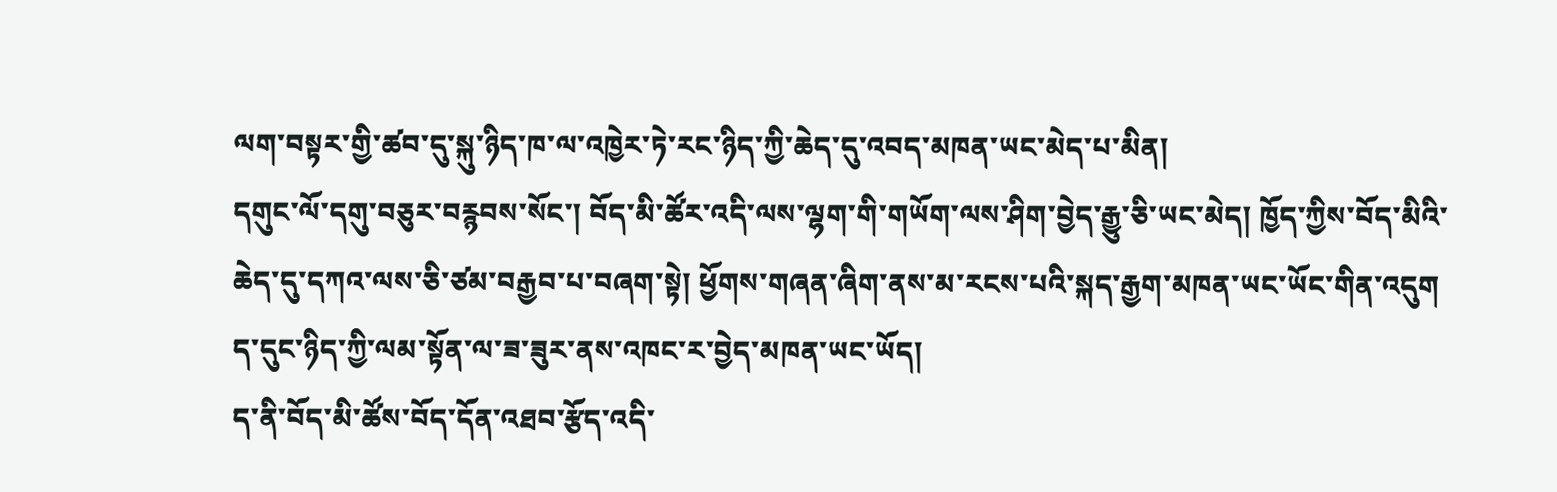ལག་བསྟར་གྱི་ཚབ་དུ་སྐུ་ཉིད་ཁ་ལ་འཁྱེར་ཏེ་རང་ཉིད་ཀྱི་ཆེད་དུ་འབད་མཁན་ཡང་མེད་པ་མིན།
དགུང་ལོ་དགུ་བཅུར་བརྙབས་སོང་། བོད་མི་ཚོར་འདི་ལས་ལྷག་གི་གཡོག་ལས་ཤིག་བྱེད་རྒྱུ་ཅི་ཡང་མེད། ཁྱོད་ཀྱིས་བོད་མིའི་ཆེད་དུ་དཀའ་ལས་ཅི་ཙམ་བརྒྱབ་པ་བཞག་སྟེ། ཕྱོགས་གཞན་ཞིག་ནས་མ་རངས་པའི་སྐད་རྒྱག་མཁན་ཡང་ཡོང་གིན་འདུག ད་དུང་ཉིད་ཀྱི་ལམ་སྟོན་ལ་ཟ་ཟུར་ནས་འཁང་ར་བྱེད་མཁན་ཡང་ཡོད།
ད་ནི་བོད་མི་ཚོས་བོད་དོན་འཐབ་རྩོད་འདི་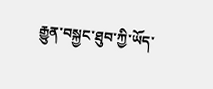རྒྱུན་བསྐྱང་ཐུབ་ཀྱི་ཡོད་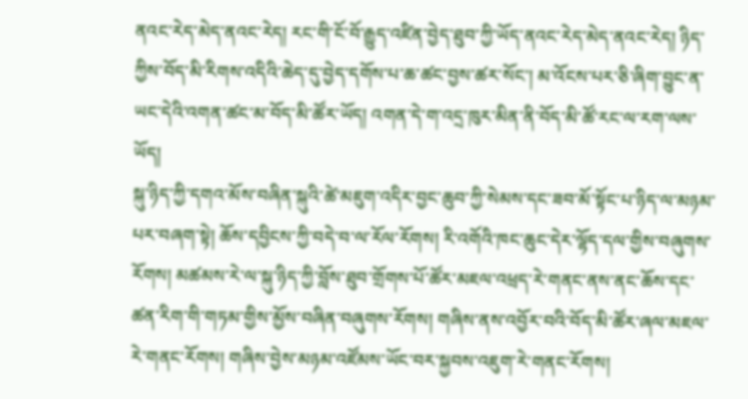ནའང་རེད་མེད་ནའང་རེད། རང་གི་ངོ་བོ་རྒྱུད་འཛིན་བྱེད་ཐུབ་ཀྱི་ཡོད་ནའང་རེད་མེད་ནའང་རེད། ཉིད་ཀྱིས་བོད་མི་རིགས་འདིའི་ཆེད་དུ་བྱེད་དགོས་པ་ཆ་ཚང་བྱས་ཚར་སོང་། མ་འོངས་པར་ཅི་ཞིག་བྱུང་ན་ཡང་དེའི་འགན་ཚང་མ་བོད་མི་ཚོར་ཡོད། འགན་དེ་ག་འདྲ་ཁུར་མིན་ནི་བོད་མི་ཚོ་རང་ལ་རག་ལས་ཡོད།
སྐུ་ཉིད་ཀྱི་དགའ་མོས་བཞིན་སྐུའི་ཚེ་མཇུག་འདིར་བྱང་ཆུབ་ཀྱི་སེམས་དང་ཟབ་མོ་སྟོང་པ་ཉིད་ལ་མཉམ་པར་བཞག་སྟེ། ཆོས་དབྱིངས་ཀྱི་བདེ་བ་ལ་རོལ་རོགས། རི་འགོའི་ཁང་ཆུང་དེར་ལྷོད་དལ་གྱིས་བཞུགས་རོགས། མཚམས་རེ་ལ་སྐུ་ཉིད་ཀྱི་བློས་ཐུབ་གྲོགས་པོ་ཚོར་མཇལ་འཕྲད་རེ་གནང་ནས་ནང་ཆོས་དང་ཚན་རིག་གི་གཏམ་གྱིས་མྱོས་བཞིན་བཞུགས་རོགས། གཞིས་ནས་འབྱོར་བའི་བོད་མི་ཚོར་ཞལ་མཇལ་རེ་གནང་རོགས། གཞིས་བྱེས་མཉམ་འཛོམས་ཡོང་བར་སྐྱབས་འཇུག་རེ་གནང་རོགས།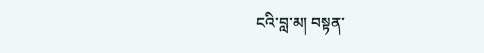ངའི་བླ་མ། བསྟན་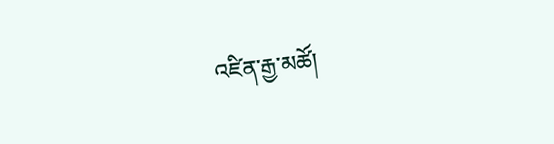འཛིན་རྒྱ་མཚོ།